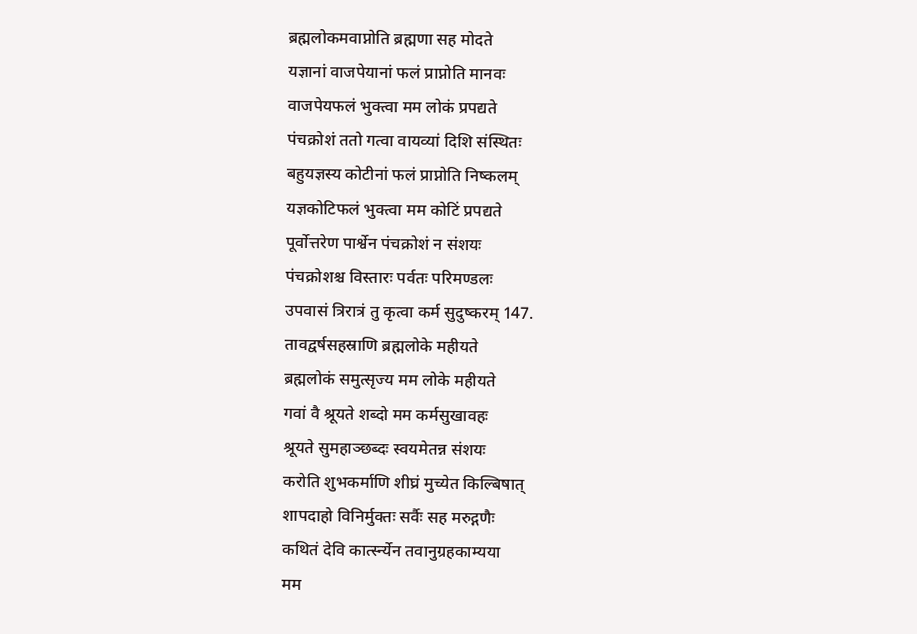ब्रह्मलोकमवाप्नोति ब्रह्मणा सह मोदते
यज्ञानां वाजपेयानां फलं प्राप्नोति मानवः
वाजपेयफलं भुक्त्वा मम लोकं प्रपद्यते
पंचक्रोशं ततो गत्वा वायव्यां दिशि संस्थितः
बहुयज्ञस्य कोटीनां फलं प्राप्नोति निष्कलम्
यज्ञकोटिफलं भुक्त्वा मम कोटिं प्रपद्यते
पूर्वोत्तरेण पार्श्वेन पंचक्रोशं न संशयः
पंचक्रोशश्च विस्तारः पर्वतः परिमण्डलः
उपवासं त्रिरात्रं तु कृत्वा कर्म सुदुष्करम् 147.
तावद्वर्षसहस्राणि ब्रह्मलोके महीयते
ब्रह्मलोकं समुत्सृज्य मम लोके महीयते
गवां वै श्रूयते शब्दो मम कर्मसुखावहः
श्रूयते सुमहाञ्छब्दः स्वयमेतन्न संशयः
करोति शुभकर्माणि शीघ्रं मुच्येत किल्बिषात्
शापदाहो विनिर्मुक्तः सर्वैः सह मरुद्गणैः
कथितं देवि कार्त्स्न्येन तवानुग्रहकाम्यया
मम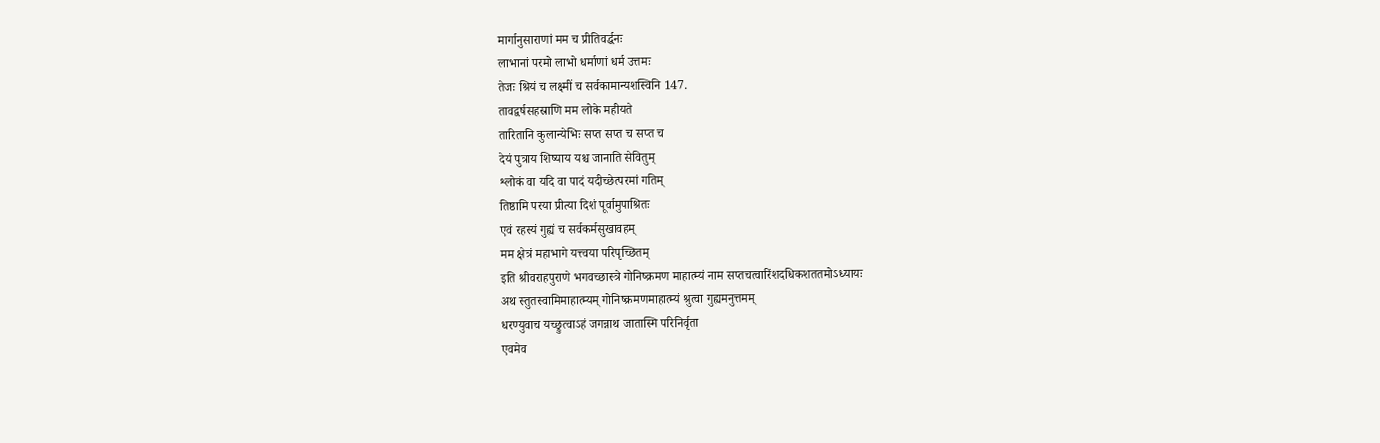मार्गानुसाराणां मम च प्रीतिवर्द्धनः
लाभानां परमो लाभो धर्माणां धर्म उत्तमः
तेजः श्रियं च लक्ष्मीं च सर्वकामान्यशस्विनि 147.
तावद्वर्षसहस्राणि मम लोके महीयते
तारितानि कुलान्येभिः सप्त सप्त च सप्त च
देयं पुत्राय शिष्याय यश्च जानाति सेवितुम्
श्लोकं वा यदि वा पादं यदीच्छेत्परमां गतिम्
तिष्ठामि परया प्रीत्या दिशं पूर्वामुपाश्रितः
एवं रहस्यं गुह्यं च सर्वकर्मसुखावहम्
मम क्षेत्रं महाभागे यत्त्वया परिपृच्छितम्
इति श्रीवराहपुराणे भगवच्छास्त्रे गोनिष्क्रमण माहात्म्यं नाम सप्तचत्वारिंशदधिकशततमोऽध्यायः
अथ स्तुतस्वामिमाहात्म्यम् गोनिष्क्रमणमाहात्म्यं श्रुत्वा गुह्यमनुत्तमम्
धरण्युवाच यच्छ्रुत्वाऽहं जगन्नाथ जातास्मि परिनिर्वृता
एवमेव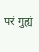परं गुह्यं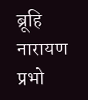ब्रूहि नारायण प्रभो